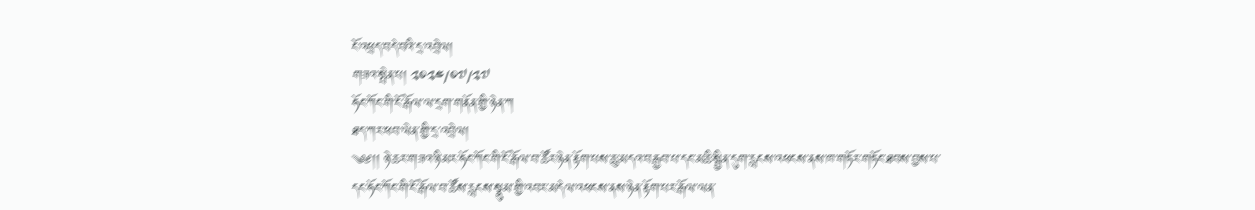ངོ་འཕྲད་བདེ་བའི་དྲ་འབྲེལ།
གཟའ་སྤེན་པ། ༢༠༢༤/༠༧/༢༧
ཧོང་ཀོང་གི་ངོ་རྒོལ་ལ་དྲག་གནོན་གྱི་ཉེན་ཀ
ཐད་ཀར་ཕབ་ལེན་གྱི་དྲ་འབྲེལ།
༄༅།། ཉེ་ཆར་གཟའ་ཉི་མར་ཧོང་ཀོང་གི་ངོ་རྒོལ་བ་ཚོར་ཉེན་རྟོག་པས་ཆུ་མདའ་བརྒྱབ་པ་དང་མཆི་སྦྱིན་དུག་རླངས་འཕངས་ནས་ཁ་གཏོར་གཏོང་ཐབས་བྱས་པ་དང་ཧོང་ཀོང་གི་ངོ་རྒོལ་བ་ཚོས་རླངས་སྣུམ་གྱི་འབར་མདེལ་འཕངས་ནས་ཉེན་རྟོག་པར་རྒོལ་ལན་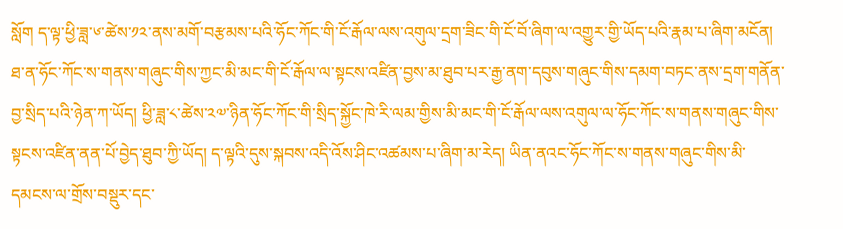སློག ད་ལྟ་ཕྱི་ཟླ་༦་ཚེས་༡༢་ནས་མགོ་བརྩམས་པའི་ཧོང་ཀོང་གི་ངོ་རྒོལ་ལས་འགུལ་དྲག་ཟིང་གི་ངོ་བོ་ཞིག་ལ་འགྱུར་གྱི་ཡོད་པའི་རྣམ་པ་ཞིག་མངོན། ཐ་ན་ཧོང་ཀོང་ས་གནས་གཞུང་གིས་ཀྱང་མི་མང་གི་ངོ་རྒོལ་ལ་སྟངས་འཛིན་བྱས་མ་ཐུབ་པར་རྒྱ་ནག་དབུས་གཞུང་གིས་དམག་བཏང་ནས་དྲག་གནོན་བྱ་སྲིད་པའི་ཉེན་ཀ་ཡོད། ཕྱི་ཟླ་༨་ཚེས་༢༧་ཉིན་ཧོང་ཀོང་གི་སྲིད་སྐྱོང་ཁེ་རི་ལམ་གྱིས་མི་མང་གི་ངོ་རྒོལ་ལས་འགུལ་ལ་ཧོང་ཀོང་ས་གནས་གཞུང་གིས་སྟངས་འཛིན་ནན་པོ་བྱེད་ཐུབ་ཀྱི་ཡོད། ད་ལྟའི་དུས་སྐབས་འདི་འོས་ཤིང་འཚམས་པ་ཞིག་མ་རེད། ཡིན་ནའང་ཧོང་ཀོང་ས་གནས་གཞུང་གིས་མི་དམངས་ལ་གྲོས་བསྡུར་དང་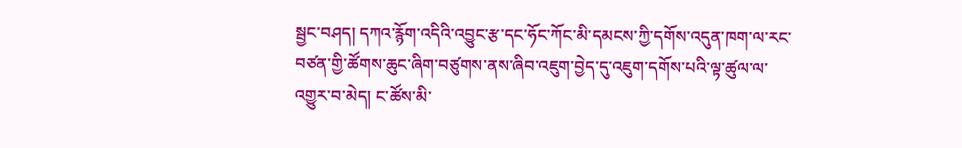སྦྱང་བཤད། དཀའ་རྙོག་འདིའི་འབྱུང་རྩ་དང་ཧོང་ཀོང་མི་དམངས་ཀྱི་དགོས་འདུན་ཁག་ལ་རང་བཙན་གྱི་ཚོགས་ཆུང་ཞིག་བཙུགས་ནས་ཞིབ་འཇུག་བྱེད་དུ་འཇུག་དགོས་པའི་ལྟ་ཚུལ་ལ་འགྱུར་བ་མེད། ང་ཚོས་མི་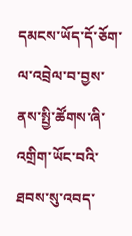དམངས་ཡོད་དོ་ཅོག་ལ་འབྲེལ་བ་བྱས་ནས་སྤྱི་ཚོགས་ཞི་འགྲིག་ཡོང་བའི་ཐབས་སུ་འབད་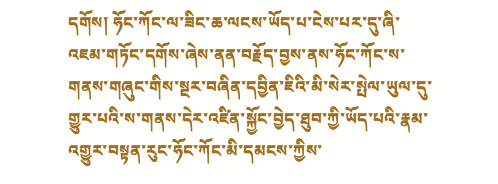དགོས། ཧོང་ཀོང་ལ་ཟིང་ཆ་ལངས་ཡོད་པ་ངེས་པར་དུ་ཞི་འཇམ་གཏོང་དགོས་ཞེས་ནན་བརྗོད་བྱས་ནས་ཧོང་ཀོང་ས་གནས་གཞུང་གིས་སྔར་བཞིན་དབྱིན་ཇིའི་མི་སེར་སྤེལ་ཡུལ་དུ་གྱུར་པའི་ས་གནས་དེར་འཛིན་སྐྱོང་བྱེད་ཐུབ་ཀྱི་ཡོད་པའི་རྣམ་འགྱུར་བསྟན་རུང་ཧོང་ཀོང་མི་དམངས་ཀྱིས་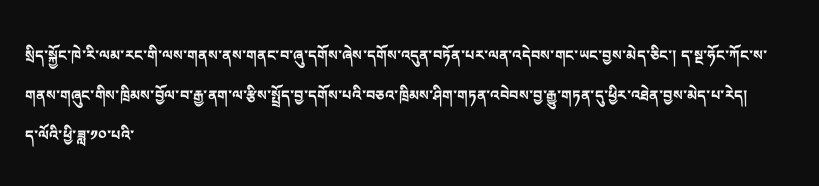སྲིད་སྐྱོང་ཁེ་རི་ལམ་རང་གི་ལས་གནས་ནས་གནང་བ་ཞུ་དགོས་ཞེས་དགོས་འདུན་བཏོན་པར་ལན་འདེབས་གང་ཡང་བྱས་མེད་ཅིང་། ད་སྔ་ཧོང་ཀོང་ས་གནས་གཞུང་གིས་ཁྲིམས་བྱོལ་བ་རྒྱ་ནག་ལ་རྩིས་སྤྲོད་བྱ་དགོས་པའི་བཅའ་ཁྲིམས་ཤིག་གཏན་འབེབས་བྱ་རྒྱུ་གཏན་དུ་ཕྱིར་འཐེན་བྱས་མེད་པ་རེད།
ད་ལོའི་ཕྱི་ཟླ་༡༠་པའི་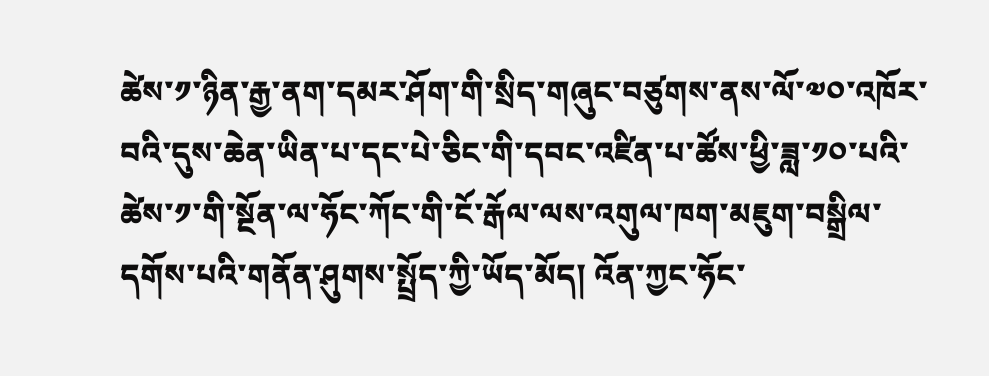ཚེས་༡་ཉིན་རྒྱ་ནག་དམར་ཤོག་གི་སྲིད་གཞུང་བཙུགས་ནས་ལོ་༧༠་འཁོར་བའི་དུས་ཆེན་ཡིན་པ་དང་པེ་ཅིང་གི་དབང་འཛིན་པ་ཚོས་ཕྱི་ཟླ་༡༠་པའི་ཚེས་༡་གི་སྔོན་ལ་ཧོང་ཀོང་གི་ངོ་རྒོལ་ལས་འགུལ་ཁག་མཇུག་བསྒྲིལ་དགོས་པའི་གནོན་ཤུགས་སྤྲོད་ཀྱི་ཡོད་མོད། འོན་ཀྱང་ཧོང་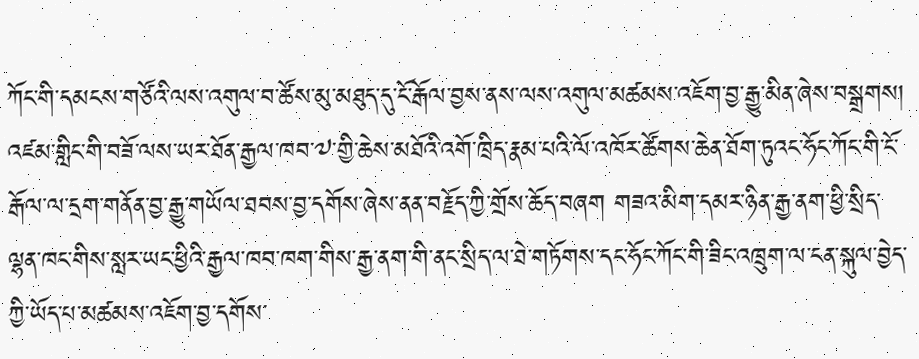ཀོང་གི་དམངས་གཙོའི་ལས་འགུལ་བ་ཚོས་མུ་མཐུད་དུ་ངོ་རྒོལ་བྱས་ནས་ལས་འགུལ་མཚམས་འཇོག་བྱ་རྒྱུ་མིན་ཞེས་བསྒྲགས། འཛམ་གླིང་གི་བཟོ་ལས་ཡར་ཐོན་རྒྱལ་ཁབ་༧་གྱི་ཆེས་མཐོའི་འགོ་ཁྲིད་རྣམ་པའི་ལོ་འཁོར་ཚོགས་ཆེན་ཐོག་ཏུའང་ཧོང་ཀོང་གི་ངོ་རྒོལ་ལ་དྲག་གནོན་བྱ་རྒྱུ་གཡོལ་ཐབས་བྱ་དགོས་ཞེས་ནན་བརྗོད་ཀྱི་གྲོས་ཆོད་བཞག གཟའ་མིག་དམར་ཉིན་རྒྱ་ནག་ཕྱི་སྲིད་ལྷན་ཁང་གིས་སླར་ཡང་ཕྱིའི་རྒྱལ་ཁབ་ཁག་གིས་རྒྱ་ནག་གི་ནང་སྲིད་ལ་ཐེ་གཏོགས་དང་ཧོང་ཀོང་གི་ཟིང་འཁྲུག་ལ་ངན་སྐུལ་བྱེད་ཀྱི་ཡོད་པ་མཚམས་འཇོག་བྱ་དགོས་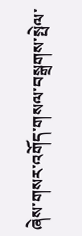ཞེས་གསར་འགོད་གསལ་བསྒྲགས་སྤེལ་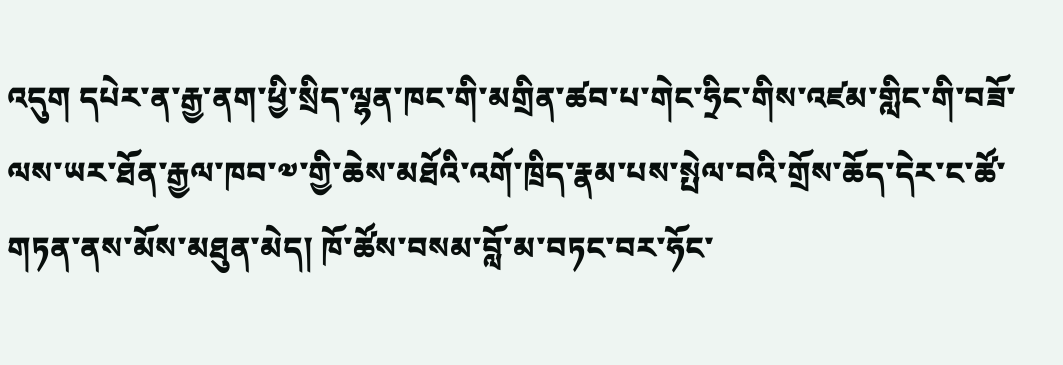འདུག དཔེར་ན་རྒྱ་ནག་ཕྱི་སྲིད་ལྷན་ཁང་གི་མགྲིན་ཚབ་པ་གེང་ཧྲིང་གིས་འཛམ་གླིང་གི་བཟོ་ལས་ཡར་ཐོན་རྒྱལ་ཁབ་༧་གྱི་ཆེས་མཐོའི་འགོ་ཁྲིད་རྣམ་པས་སྤེལ་བའི་གྲོས་ཆོད་དེར་ང་ཚོ་གཏན་ནས་མོས་མཐུན་མེད། ཁོ་ཚོས་བསམ་བློ་མ་བཏང་བར་ཧོང་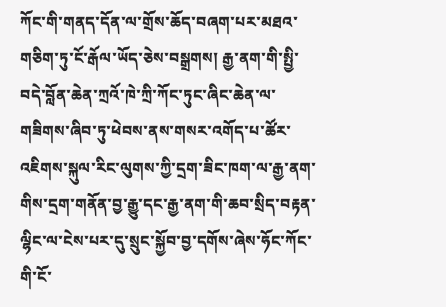ཀོང་གི་གནད་དོན་ལ་གྲོས་ཆོད་བཞག་པར་མཐའ་གཅིག་ཏུ་ངོ་རྒོལ་ཡོད་ཅེས་བསྒྲགས། རྒྱ་ནག་གི་སྤྱི་བདེ་བློན་ཆེན་ཀྲའོ་ཁེ་ཀྲི་ཀོང་ཏུང་ཞིང་ཆེན་ལ་གཟིགས་ཞིབ་ཏུ་ཕེབས་ནས་གསར་འགོད་པ་ཚོར་འཇིགས་སྐུལ་རིང་ལུགས་ཀྱི་དྲག་ཟིང་ཁག་ལ་རྒྱ་ནག་གིས་དྲག་གནོན་བྱ་རྒྱུ་དང་རྒྱ་ནག་གི་ཆབ་སྲིད་བརྟན་ལྷིང་ལ་ངེས་པར་དུ་སྲུང་སྐྱོབ་བྱ་དགོས་ཞེས་ཧོང་ཀོང་གི་ངོ་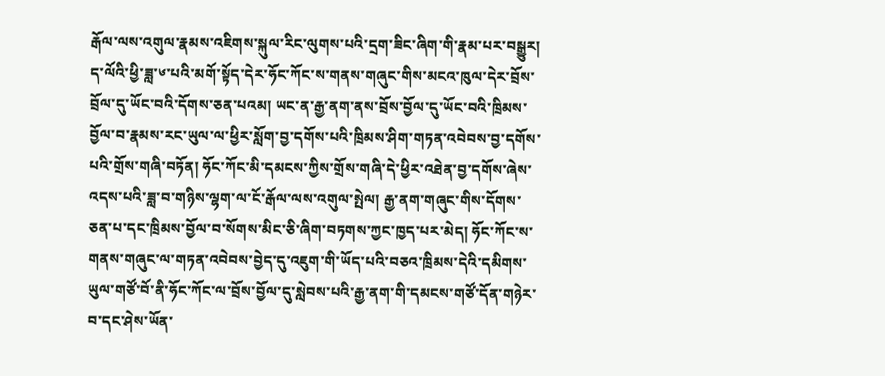རྒོལ་ལས་འགུལ་རྣམས་འཇིགས་སྐུལ་རིང་ལུགས་པའི་དྲག་ཟིང་ཞིག་གི་རྣམ་པར་བསྒྱུར།
ད་ལོའི་ཕྱི་ཟླ་༦་པའི་མགོ་སྟོད་དེར་ཧོང་ཀོང་ས་གནས་གཞུང་གིས་མངའ་ཁུལ་དེར་བྲོས་བྲོལ་དུ་ཡོང་བའི་དོགས་ཅན་པའམ། ཡང་ན་རྒྱ་ནག་ནས་བྲོས་བྱོལ་དུ་ཡོང་བའི་ཁྲིམས་བྱོལ་བ་རྣམས་རང་ཡུལ་ལ་ཕྱིར་སློག་བྱ་དགོས་པའི་ཁྲིམས་ཤིག་གཏན་འབེབས་བྱ་དགོས་པའི་གྲོས་གཞི་བཏོན། ཧོང་ཀོང་མི་དམངས་ཀྱིས་གྲོས་གཞི་དེ་ཕྱིར་འཐེན་བྱ་དགོས་ཞེས་འདས་པའི་ཟླ་བ་གཉིས་ལྷག་ལ་ངོ་རྒོལ་ལས་འགུལ་སྤེལ། རྒྱ་ནག་གཞུང་གིས་དོགས་ཅན་པ་དང་ཁྲིམས་བྱོལ་བ་སོགས་མིང་ཅི་ཞིག་བཏགས་ཀྱང་ཁྱད་པར་མེད། ཧོང་ཀོང་ས་གནས་གཞུང་ལ་གཏན་འབེབས་བྱེད་དུ་འཇུག་གི་ཡོད་པའི་བཅའ་ཁྲིམས་དེའི་དམིགས་ཡུལ་གཙོ་བོ་ནི་ཧོང་ཀོང་ལ་བྲོས་བྱོལ་དུ་སླེབས་པའི་རྒྱ་ནག་གི་དམངས་གཙོ་དོན་གཉེར་བ་དང་ཤེས་ཡོན་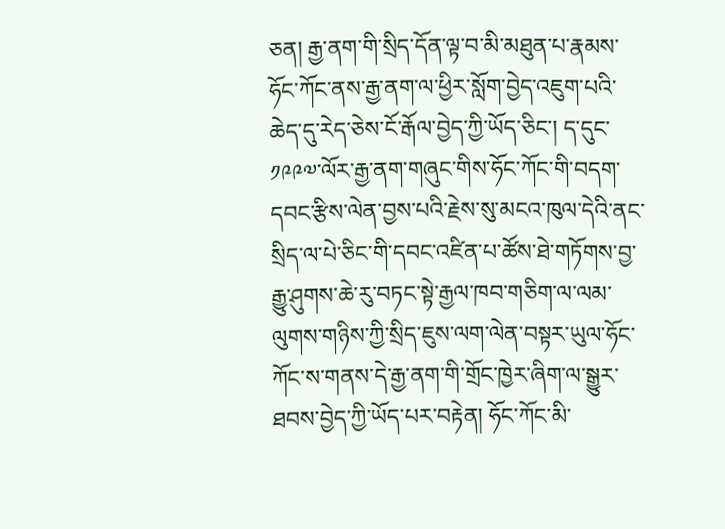ཅན། རྒྱ་ནག་གི་སྲིད་དོན་ལྟ་བ་མི་མཐུན་པ་རྣམས་ཧོང་ཀོང་ནས་རྒྱ་ནག་ལ་ཕྱིར་སློག་བྱེད་འཇུག་པའི་ཆེད་དུ་རེད་ཅེས་ངོ་རྒོལ་བྱེད་ཀྱི་ཡོད་ཅིང་། ད་དུང་༡༩༩༧་ལོར་རྒྱ་ནག་གཞུང་གིས་ཧོང་ཀོང་གི་བདག་དབང་རྩིས་ལེན་བྱས་པའི་རྗེས་སུ་མངའ་ཁུལ་དེའི་ནང་སྲིད་ལ་པེ་ཅིང་གི་དབང་འཛིན་པ་ཚོས་ཐེ་གཏོགས་བྱ་རྒྱུ་ཤུགས་ཆེ་རུ་བཏང་སྟེ་རྒྱལ་ཁབ་གཅིག་ལ་ལམ་ལུགས་གཉིས་ཀྱི་སྲིད་ཇུས་ལག་ལེན་བསྟར་ཡུལ་ཧོང་ཀོང་ས་གནས་དེ་རྒྱ་ནག་གི་གྲོང་ཁྱེར་ཞིག་ལ་སྒྱུར་ཐབས་བྱེད་ཀྱི་ཡོད་པར་བརྟེན། ཧོང་ཀོང་མི་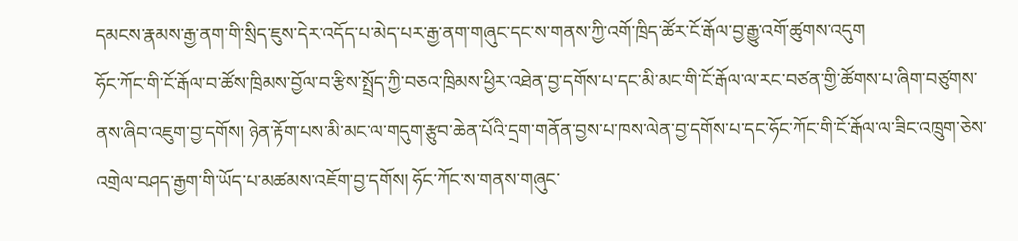དམངས་རྣམས་རྒྱ་ནག་གི་སྲིད་ཇུས་དེར་འདོད་པ་མེད་པར་རྒྱ་ནག་གཞུང་དང་ས་གནས་ཀྱི་འགོ་ཁྲིད་ཚོར་ངོ་རྒོལ་བྱ་རྒྱུ་འགོ་ཚུགས་འདུག
ཧོང་ཀོང་གི་ངོ་རྒོལ་བ་ཚོས་ཁྲིམས་བྱོལ་བ་རྩིས་སྤྲོད་ཀྱི་བཅའ་ཁྲིམས་ཕྱིར་འཐེན་བྱ་དགོས་པ་དང་མི་མང་གི་ངོ་རྒོལ་ལ་རང་བཙན་གྱི་ཚོགས་པ་ཞིག་བཙུགས་ནས་ཞིབ་འཇུག་བྱ་དགོས། ཉེན་རྟོག་པས་མི་མང་ལ་གདུག་རྩུབ་ཆེན་པོའི་དྲག་གནོན་བྱས་པ་ཁས་ལེན་བྱ་དགོས་པ་དང་ཧོང་ཀོང་གི་ངོ་རྒོལ་ལ་ཟིང་འཁྲུག་ཅེས་འགྲེལ་བཤད་རྒྱག་གི་ཡོད་པ་མཚམས་འཇོག་བྱ་དགོས། ཧོང་ཀོང་ས་གནས་གཞུང་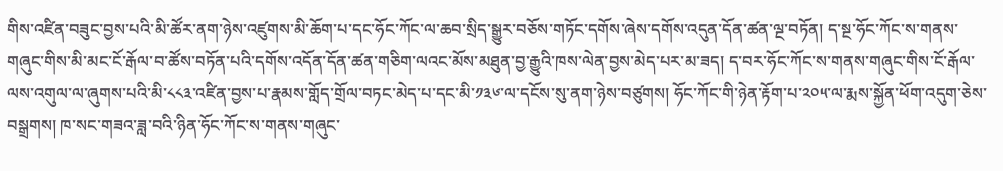གིས་འཛིན་བཟུང་བྱས་པའི་མི་ཚོར་ནག་ཉེས་འཛུགས་མི་ཆོག་པ་དང་ཧོང་ཀོང་ལ་ཆབ་སྲིད་སྒྱུར་བཅོས་གཏོང་དགོས་ཞེས་དགོས་འདུན་དོན་ཚན་ལྔ་བཏོན། ད་སྔ་ཧོང་ཀོང་ས་གནས་གཞུང་གིས་མི་མང་ངོ་རྒོལ་བ་ཚོས་བཏོན་པའི་དགོས་འདོན་དོན་ཚན་གཅིག་ལའང་མོས་མཐུན་བྱ་རྒྱུའི་ཁས་ལེན་བྱས་མེད་པར་མ་ཟད། ད་བར་ཧོང་ཀོང་ས་གནས་གཞུང་གིས་ངོ་རྒོལ་ལས་འགུལ་ལ་ཞུགས་པའི་མི་༨༨༣་འཛིན་བྱས་པ་རྣམས་གློད་གྲོལ་བཏང་མེད་པ་དང་མི་༡༣༦་ལ་དངོས་སུ་ནག་ཉེས་བཙུགས། ཧོང་ཀོང་གི་ཉེན་རྟོག་པ་༢༠༥་ལ་རྨས་སྐྱོན་ཕོག་འདུག་ཅེས་བསྒྲགས། ཁ་སང་གཟའ་ཟླ་བའི་ཉིན་ཧོང་ཀོང་ས་གནས་གཞུང་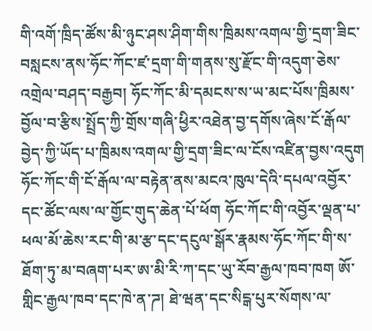གི་འགོ་ཁྲིད་ཚོས་མི་ཉུང་ཤས་ཤིག་གིས་ཁྲིམས་འགལ་གྱི་དྲག་ཟིང་བསླངས་ནས་ཧོང་ཀོང་ཛ་དྲག་གི་གནས་སུ་རྫོང་གི་འདུག་ཅེས་འགྲེལ་བཤད་བརྒྱབ། ཧོང་ཀོང་མི་དམངས་ས་ཡ་མང་པོས་ཁྲིམས་བྱོལ་བ་རྩིས་སྤྲོད་ཀྱི་གྲོས་གཞི་ཕྱིར་འཐེན་བྱ་དགོས་ཞེས་ངོ་རྒོལ་བྱེད་ཀྱི་ཡོད་པ་ཁྲིམས་འགལ་གྱི་དྲག་ཟིང་ལ་ངོས་འཛིན་བྱས་འདུག
ཧོང་ཀོང་གི་ངོ་རྒོལ་ལ་བརྟེན་ནས་མངའ་ཁུལ་དེའི་དཔལ་འབྱོར་དང་ཚོང་ལས་ལ་གྱོང་གུད་ཆེན་པོ་ཕོག ཧོང་ཀོང་གི་འབྱོར་ལྡན་པ་ཕལ་མོ་ཆེས་རང་གི་མ་རྩ་དང་དངུལ་སྒོར་རྣམས་ཧོང་ཀོང་གི་ས་ཐོག་ཏུ་མ་བཞག་པར་ཨ་མི་རི་ཀ་དང་ཡུ་རོབ་རྒྱལ་ཁབ་ཁག ཨོ་གླིང་རྒྱལ་ཁབ་དང་ཁེ་ན་ཌ། ཐེ་ཝན་དང་སིངྒ་པུར་སོགས་ལ་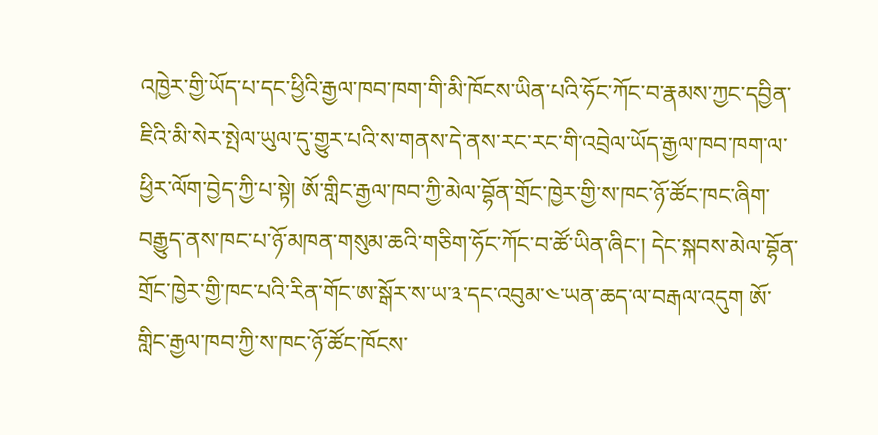འཁྱེར་གྱི་ཡོད་པ་དང་ཕྱིའི་རྒྱལ་ཁབ་ཁག་གི་མི་ཁོངས་ཡིན་པའི་ཧོང་ཀོང་བ་རྣམས་ཀྱང་དབྱིན་ཇིའི་མི་སེར་སྤེལ་ཡུལ་དུ་གྱུར་པའི་ས་གནས་དེ་ནས་རང་རང་གི་འབྲེལ་ཡོད་རྒྱལ་ཁབ་ཁག་ལ་ཕྱིར་ལོག་བྱེད་ཀྱི་པ་སྟེ། ཨོ་གླིང་རྒྱལ་ཁབ་ཀྱི་མེལ་བྷོན་གྲོང་ཁྱེར་གྱི་ས་ཁང་ཉོ་ཚོང་ཁང་ཞིག་བརྒྱུད་ནས་ཁང་པ་ཉོ་མཁན་གསུམ་ཆའི་གཅིག་ཧོང་ཀོང་བ་ཚོ་ཡིན་ཞིང་། དེང་སྐབས་མེལ་བྷོན་གྲོང་ཁྱེར་གྱི་ཁང་པའི་རིན་གོང་ཨ་སྒོར་ས་ཡ་༣་དང་འབུམ་༤་ཡན་ཆད་ལ་བརྒལ་འདུག ཨོ་གླིང་རྒྱལ་ཁབ་ཀྱི་ས་ཁང་ཉོ་ཚོང་ཁོངས་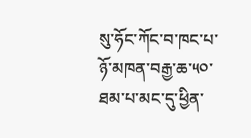སུ་ཧོང་ཀོང་བ་ཁང་པ་ཉོ་མཁན་བརྒྱ་ཆ་༥༠་ཐམ་པ་མང་དུ་ཕྱིན་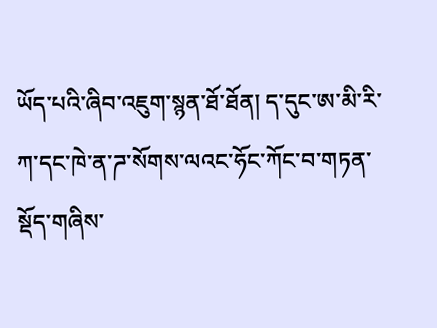ཡོད་པའི་ཞིབ་འཇུག་སྙན་ཐོ་ཐོན། ད་དུང་ཨ་མི་རི་ཀ་དང་ཁེ་ན་ཌ་སོགས་ལའང་ཧོང་ཀོང་བ་གཏན་སྡོད་གཞིས་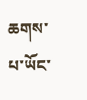ཆགས་པ་ཡོང་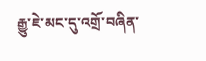རྒྱུ་ཇེ་མང་དུ་འགྲོ་བཞིན་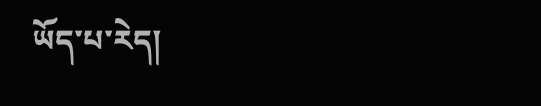ཡོད་པ་རེད།